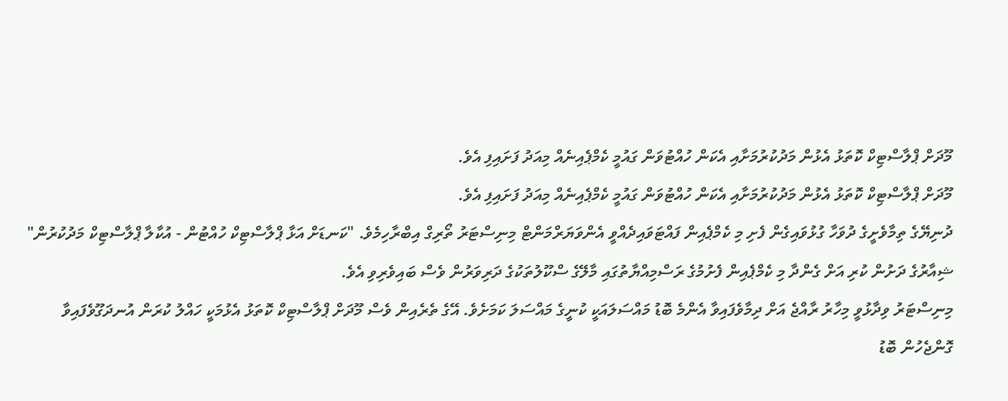މޫދަށް ޕްލާސްޓިކް ކޮތަޅު އެޅުން މަދުކުރުމަށާއި އެކަން ހުއްޓުވަން ގައުމީ ކެމްޕެއިނެއް މިއަދު ފަށައިފި އެވެ.
މޫދަށް ޕްލާސްޓިކް ކޮތަޅު އެޅުން މަދުކުރުމަށާއި އެކަން ހުއްޓުވަން ގައުމީ ކެމްޕެއިނެއް މިއަދު ފަށައިފި އެވެ.
ދުނިޔޭގެ ތިމާވެށީގެ ދުވަހާ ގުޅުވައިގެން ފެށި މި ކެމްޕެއިން ފައްޓަވައިދެއްވީ އެންވަޔަރްމަންޓް މިނިސްޓަރު ތޯރިގް އިބްރާހިމެވެ. "ކަނޑަށް އަޅާ ޕްލާސްޓިކް ހުއްޓުން - އުކާލާ ޕްލާސްޓިކް މަދުކުރުން" ޝިއާރުގެ ދަށުން ކުރި އަށް ގެންދާ މި ކެމްޕެއިން ފެށުމުގެ ރަސްމިއްޔާތުގައި މާލޭގެ ސްކޫލުތަކުގެ ދަރިވަރުން ވެސް ބައިވެރިވި އެވެ.
މިނިސްޓަރު ވިދާޅުވީ މިހާރު ރާއްޖެ އަށް ދިމާވެފައިވާ އެންމެ ބޮޑު މައްސަލައަކީ ކުނީގެ މައްސަލަ ކަމަށެވެ. އޭގެ ތެރެއިން ވެސް މޫދަށް ޕްލާސްޓިކް ކޮތަޅު އެޅުމަކީ ހައްލު ކުރަން އުނދަގޫވެފައިވާ ގޮންޖެހުން ބޮޑު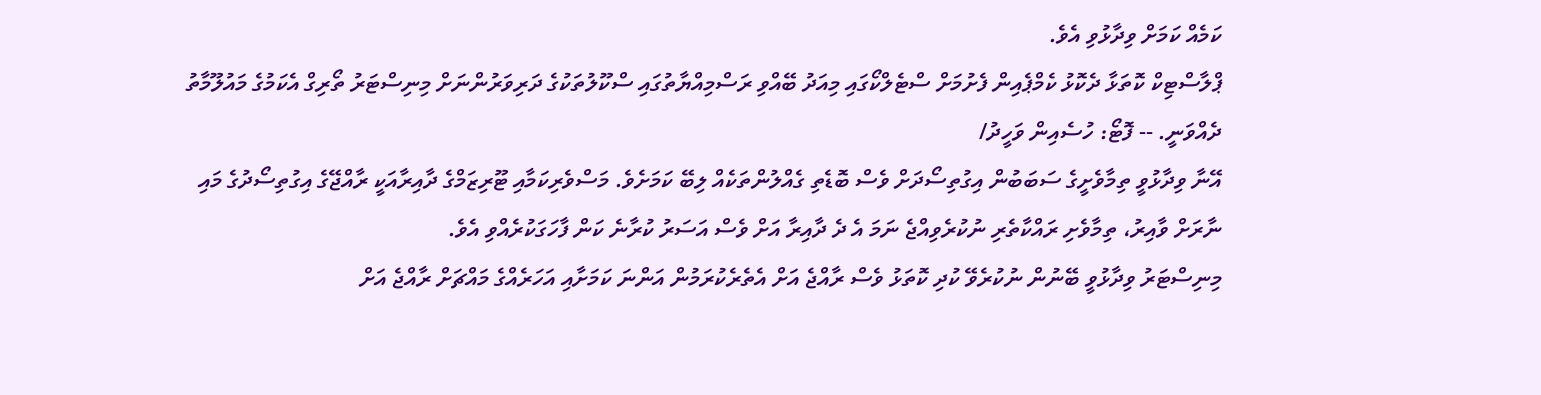ކަމެއް ކަމަށް ވިދާޅުވި އެވެ.
ޕްލާސްޓިކް ކޮތަޅާ ދެކޮޅު ކެމްޕެއިން ފެށުމަށް ސްޓެލްކޯގައި މިއަދު ބޭއްވި ރަސްމިއްޔާތުގައި ސްކޫލުތަކުގެ ދަރިވަރުންނަށް މިނިސްޓަރު ތޯރިގް އެކަމުގެ މައުލޫމާތު ދެއްވަނީ. -- ފޮޓޯ: ހުސެއިން ވަހީދު/
އޭނާ ވިދާޅުވީ ތިމާވެށީގެ ސަބަބުން އިގުތިސޯދަށް ވެސް ބޮޑެތި ގެއްލުންތަކެއް ލިބޭ ކަމަށެވެ. މަސްވެރިކަމާއި ޓޫރިޒަމްގެ ދާއިރާއަކީ ރާއްޖޭގެ އިގުތިސޯދުގެ މައި ނާރަށް ވާއިރު، ތިމާވެށި ރައްކާތެރި ނުކުރެވިއްޖެ ނަމަ އެ ދެ ދާއިރާ އަށް ވެސް އަސަރު ކުރާނެ ކަން ފާހަގަކުރެއްވި އެވެ.
މިނިސްޓަރު ވިދާޅުވީ ބޭނުން ނުކުރެވޭ ކުދި ކޮތަޅު ވެސް ރާއްޖެ އަށް އެތެރެކުރަމުން އަންނަ ކަމަށާއި އަހަރެއްގެ މައްޗަށް ރާއްޖެ އަށް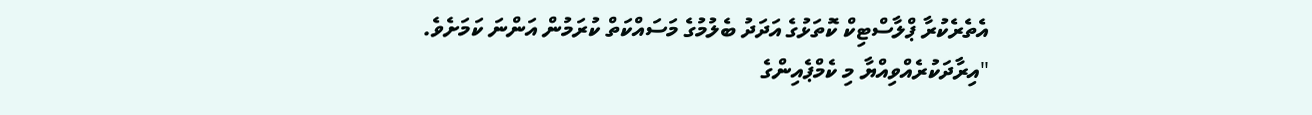އެތެރެކުރާ ޕްލާސްޓިކް ކޮތަޅުގެ އަދަދު ބެލުމުގެ މަސައްކަތް ކުރަމުން އަންނަ ކަމަށެވެ.
"އިރާދަކުރެއްވިއްޔާ މި ކެމްޕެއިންގެ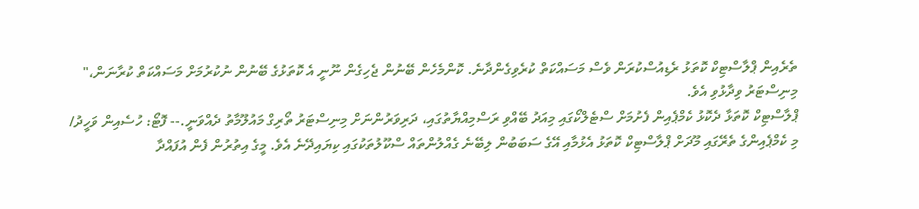ތެރެއިން ޕްލާސްޓިކް ކޮތަޅު ރެޑިއުސްކުރަން ވެސް މަސައްކަތް ކުރެވިގެންދާނެ. ކޮންމެހެން ބޭނުން ޖެހިގެން ނޫނީ އެ ކޮތަޅުގެ ބޭނުން ނުކުރުމަށް މަސައްކަތް ކުރާނަން،" މިނިސްޓަރު ވިދާޅުވި އެވެ.
ޕްލާސްޓިކް ކޮތަޅާ ދެކޮޅު ކެމްޕެއިން ފެށުމަށް ސްޓެލްކޯގައި މިއަދު ބޭއްވި ރަސްމިއްޔާތުގައި، ދަރިވަރުންނަށް މިނިސްޓަރު ތޯރިގް މައުލޫމާތު ދެއްވަނީ.-- ފޮޓޯ: ހުސެއިން ވަހީދު/
މި ކެމްޕެއިންގެ ތެރޭގައި މޫދަށް ޕްލާސްޓިކް ކޮތަޅު އެޅުމާއި އޭގެ ސަބަބުން ލިބޭނެ ގެއްލުންތައް ސްކޫލުތަކުގައި ކިޔައިދޭނެ އެވެ. މީގެ އިތުރުން ފެން އުފައްދާ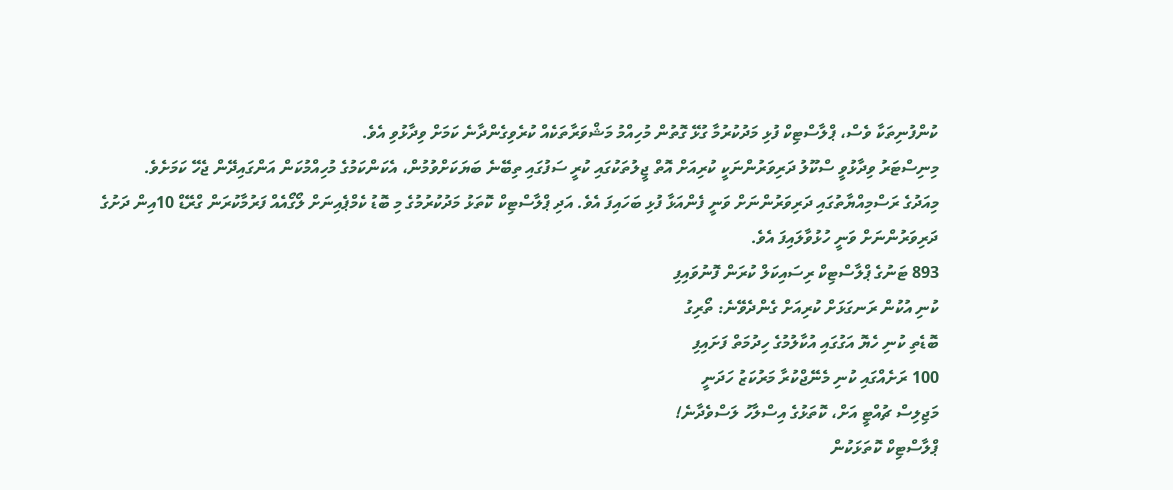ކުންފުނިތަކާ ވެސް، ޕްލާސްޓިކް ފުޅި މަދުކުރުމާ ގުޅޭ ގޮތުން މުހިއްމު މަޝްވަރާތަކެއް ކުރެވިގެންދާނެ ކަމަށް ވިދާޅުވި އެވެ.
މިނިސްޓަރު ވިދާޅުވީ ސްކޫލު ދަރިވަރުންނަކީ ކުރިއަށް އޮތް ޖީލުތަކުގައި ކުރީ ސަފުގައި ތިބޭނެ ބަޔަކަށްވުމުން، އެކަންކަމުގެ މުހިއްމުކަން އަންގައިދޭން ޖެހޭ ކަމަށެވެ.
މިއަދުގެ ރަސްމިއްޔާތުގައި ދަރިވަރުންނަށް ވަނީ ފެންއަޅާ ފުޅި ބަހައިފަ އެވެ. އަދި ޕްލާސްޓިކް ކޮތަޅު މަދުކުރުމުގެ މި ބޮޑު ކެމްޕެއިނަށް ލޯގޯއެއް ފަރުމާކުރަން ގްރޭޑް 10އިން ދަށުގެ ދަރިވަރުންނަށް ވަނީ ހުޅުވާލައިފަ އެވެ.
893 ޓަނުގެ ޕްލާސްޓިކް ރިސައިކަލް ކުރަން ފޮނުވައިފި
ކުނި އުކުން ރަނގަޅަށް ކުރިއަށް ގެންދެވޭނެ: ތޯރިގު
ބޮޑެތި ކުނި ހެޔޮ އަގުގައި އުކާލުމުގެ ހިދުމަތް ފަށައިފި
100 ރަށެއްގައި ކުނި މެނޭޖްކުރާ މަރުކަޒު ހަދަނީ
މަޖިލިސް ޗުއްޓީ އަށް، ކޮތަޅުގެ އިސްލާހު ލަސްވެދާނެ!
ޕްލާސްޓިކް ކޮތަޅަކުން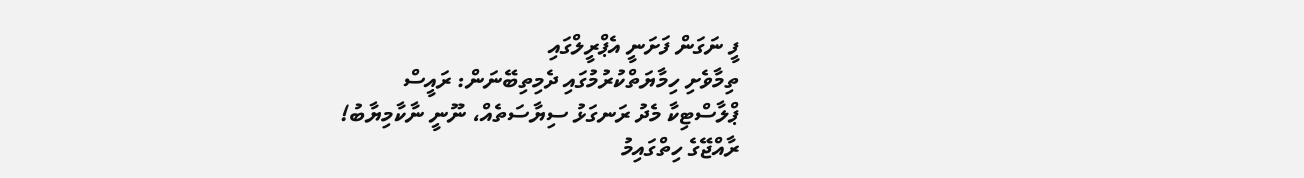ފީ ނަގަން ފަށަނީ އެޕްރީލްގައި
ތިމާވެށި ހިމާޔަތްކުރުމުގައި ދެމިތިބޭނަން: ރައީސް
ޕްލާސްޓިކާ މެދު ރަނގަޅު ސިޔާސަތެއް، ނޫނީ ނާކާމިޔާބު!
ރާއްޖޭގެ ހިތްގައިމު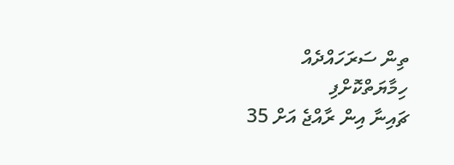ތިން ސަރަހައްދެއް ހިމާޔަތްކޮށްފި
ޗައިނާ އިން ރާއްޖެ އަށް 35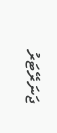ޖަނަރޭޓަރު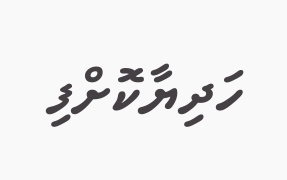ހަދިޔާކޮށްފި